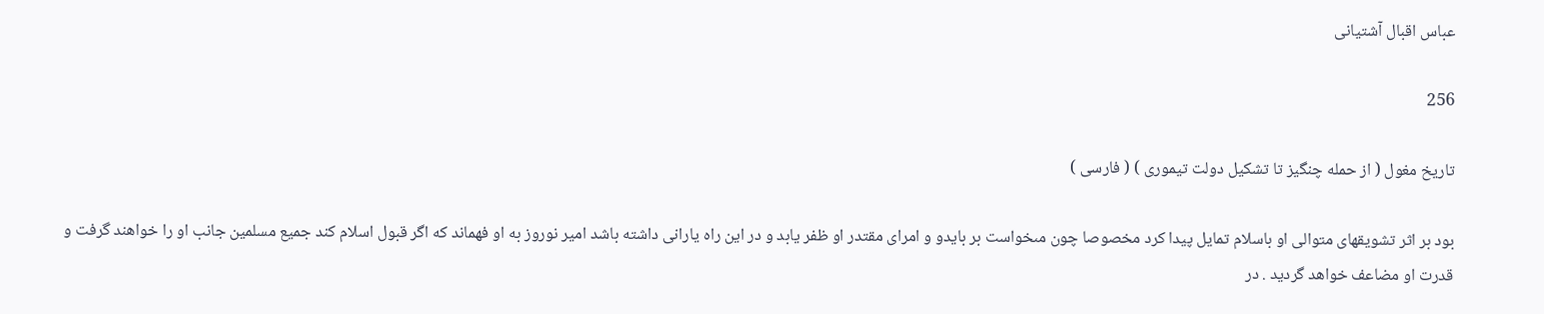عباس اقبال آشتيانى

256

تاريخ مغول ( از حمله چنگيز تا تشكيل دولت تيمورى ) ( فارسى )

بود بر اثر تشويقهاى متوالى او باسلام تمايل پيدا كرد مخصوصا چون مىخواست بر بايدو و امراى مقتدر او ظفر يابد و در اين راه يارانى داشته باشد امير نوروز به او فهماند كه اگر قبول اسلام كند جميع مسلمين جانب او را خواهند گرفت و قدرت او مضاعف خواهد گرديد . در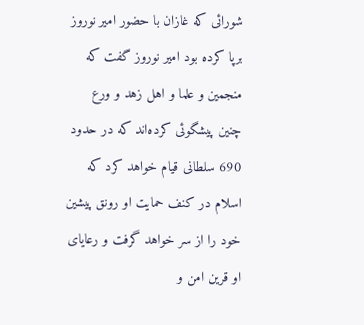شورائى كه غازان با حضور امير نوروز برپا كرده بود امير نوروز گفت كه منجمين و علما و اهل زهد و ورع چنين پيشگوئى كرده‌اند كه در حدود 690 سلطانى قيام خواهد كرد كه اسلام در كنف حمايت او رونق پيشين خود را از سر خواهد گرفت و رعاياى او قرين امن و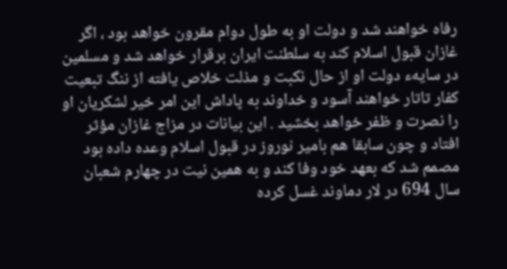رفاه خواهند شد و دولت او به طول دوام مقرون خواهد بود ، اگر غازان قبول اسلام كند به سلطنت ايران برقرار خواهد شد و مسلمين در سايهء دولت او از حال نكبت و مذلت خلاص يافته از ننگ تبعيت كفار تاتار خواهند آسود و خداوند به پاداش اين امر خير لشكريان او را نصرت و ظفر خواهد بخشيد . اين بيانات در مزاج غازان مؤثر افتاد و چون سابقا هم بامير نوروز در قبول اسلام وعده داده بود مصمم شد كه بعهد خود وفا كند و به همين نيت در چهارم شعبان سال 694 در لار دماوند غسل كرده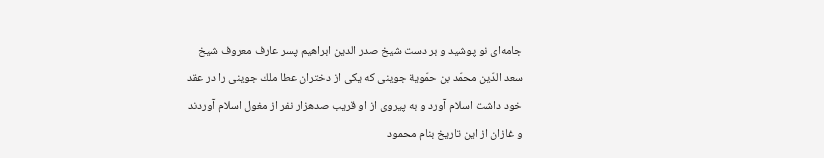جامه‌اى نو پوشيد و بر دست شيخ صدر الدين ابراهيم پسر عارف معروف شيخ سعد الدّين محمّد بن حمّوية جوينى كه يكى از دختران عطا ملك جوينى را در عقد خود داشت اسلام آورد و به پيروى از او قريب صدهزار نفر از مغول اسلام آوردند و غازان از اين تاريخ بنام محمود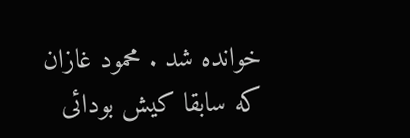خوانده شد . محمود غازان كه سابقا كيش بودائى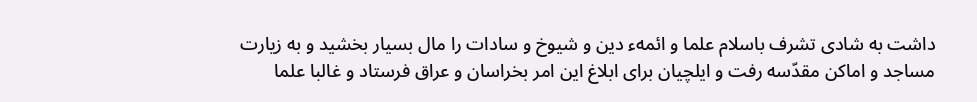داشت به شادى تشرف باسلام علما و ائمهء دين و شيوخ و سادات را مال بسيار بخشيد و به زيارت مساجد و اماكن مقدّسه رفت و ايلچيان براى ابلاغ اين امر بخراسان و عراق فرستاد و غالبا علما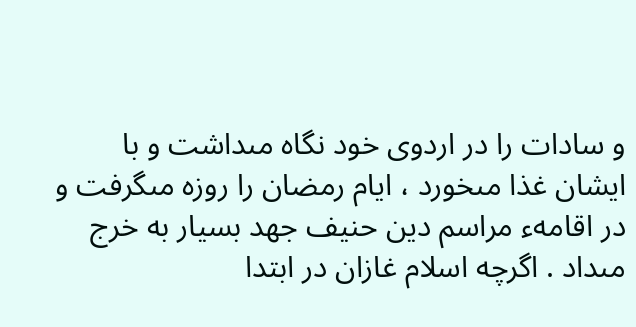و سادات را در اردوى خود نگاه مىداشت و با ايشان غذا مىخورد ، ايام رمضان را روزه مىگرفت و در اقامهء مراسم دين حنيف جهد بسيار به خرج مىداد . اگرچه اسلام غازان در ابتدا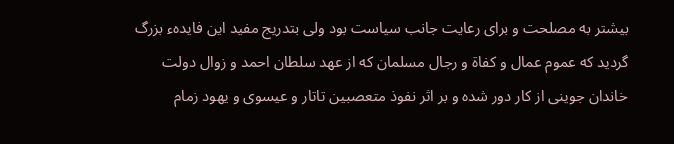بيشتر به مصلحت و براى رعايت جانب سياست بود ولى بتدريج مفيد اين فايدهء بزرگ گرديد كه عموم عمال و كفاة و رجال مسلمان كه از عهد سلطان احمد و زوال دولت خاندان جوينى از كار دور شده و بر اثر نفوذ متعصبين تاتار و عيسوى و يهود زمام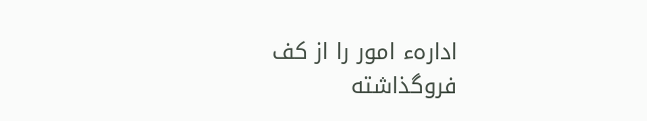ادارهء امور را از كف فروگذاشته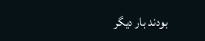بودند بار ديگر